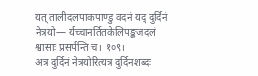यत् तालीदलपाकपाण्डु वदनं यद् दुर्दिनं नेत्रयो— र्यच्चानर्तितकेलिपङ्कजदलं श्वासाः प्रसर्पन्ति च। १०९।
अत्र दुर्दिनं नेत्रयोरित्यत्र दुर्दिनशब्दः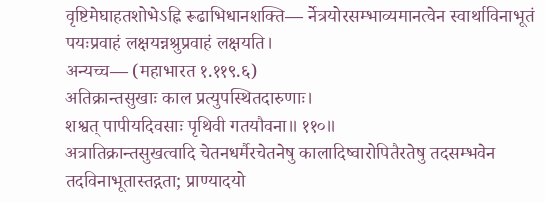वृष्टिमेघाहतशोभेऽह्नि रूढाभिधानशक्ति— र्नेत्रयोरसम्भाव्यमानत्वेन स्वार्थाविनाभूतं पयःप्रवाहं लक्षयन्नश्रुप्रवाहं लक्षयति।
अन्यच्च— (महाभारत १.११९.६)
अतिक्रान्तसुखाः काल प्रत्युपस्थितदारुणाः।
शश्वत् पापीयदिवसाः पृथिवी गतयौवना॥ ११०॥
अत्रातिक्रान्तसुखत्वादि चेतनधर्मैरचेतनेषु कालादिष्वारोपितैरतेषु तदसम्भवेन
तदविनाभूतास्तद्गता; प्राण्यादयो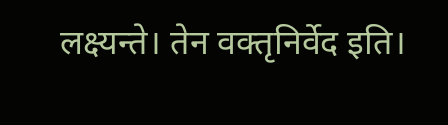लक्ष्यन्ते। तेन वक्तृनिर्वेद इति।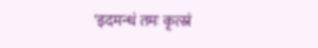'इदमन्धं तमः कृत्स्नं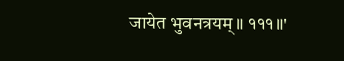जायेत भुवनत्रयम्॥ १११॥'